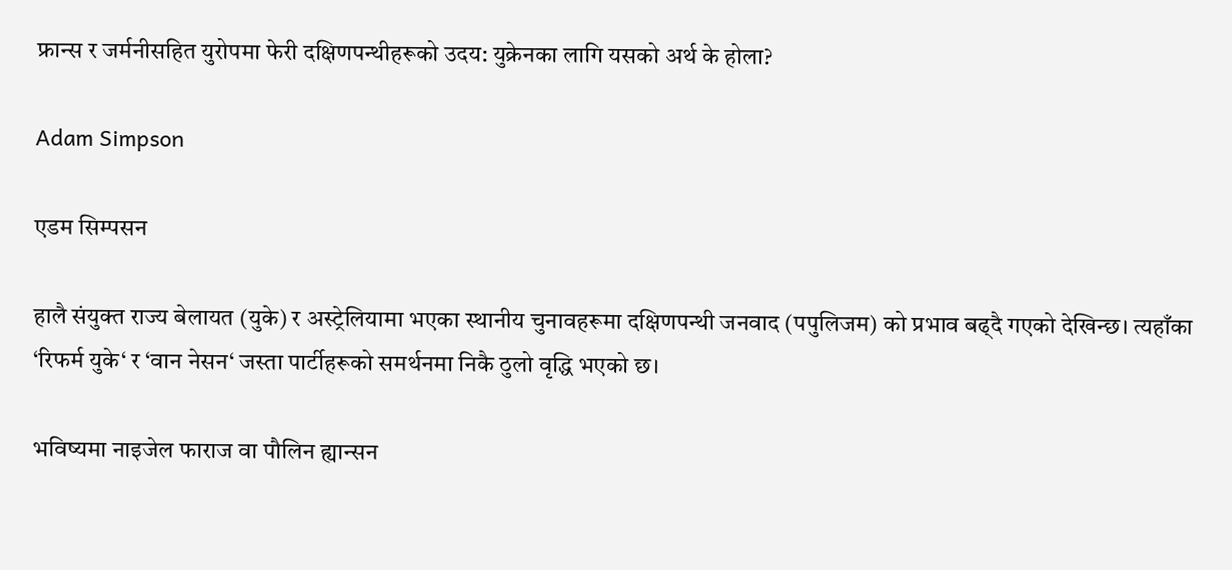फ्रान्स र जर्मनीसहित युरोपमा फेरी दक्षिणपन्थीहरूको उदय: युक्रेनका लागि यसको अर्थ के होला?

Adam Simpson

एडम सिम्पसन

हालै संयुक्त राज्य बेलायत (युके) र अस्ट्रेलियामा भएका स्थानीय चुनावहरूमा दक्षिणपन्थी जनवाद (पपुलिजम) को प्रभाव बढ्दै गएको देखिन्छ। त्यहाँका ‘रिफर्म युके‘ र ‘वान नेसन‘ जस्ता पार्टीहरूको समर्थनमा निकै ठुलो वृद्धि भएको छ।

भविष्यमा नाइजेल फाराज वा पौलिन ह्यान्सन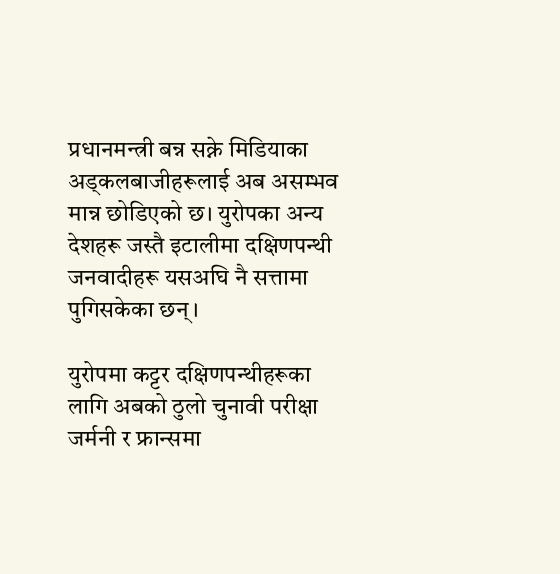प्रधानमन्त्री बन्न सक्ने मिडियाका अड्कलबाजीहरूलाई अब असम्भव मान्न छोडिएको छ। युरोपका अन्य देशहरू जस्तै इटालीमा दक्षिणपन्थी जनवादीहरू यसअघि नै सत्तामा पुगिसकेका छन्।

युरोपमा कट्टर दक्षिणपन्थीहरूका लागि अबको ठुलो चुनावी परीक्षा जर्मनी र फ्रान्समा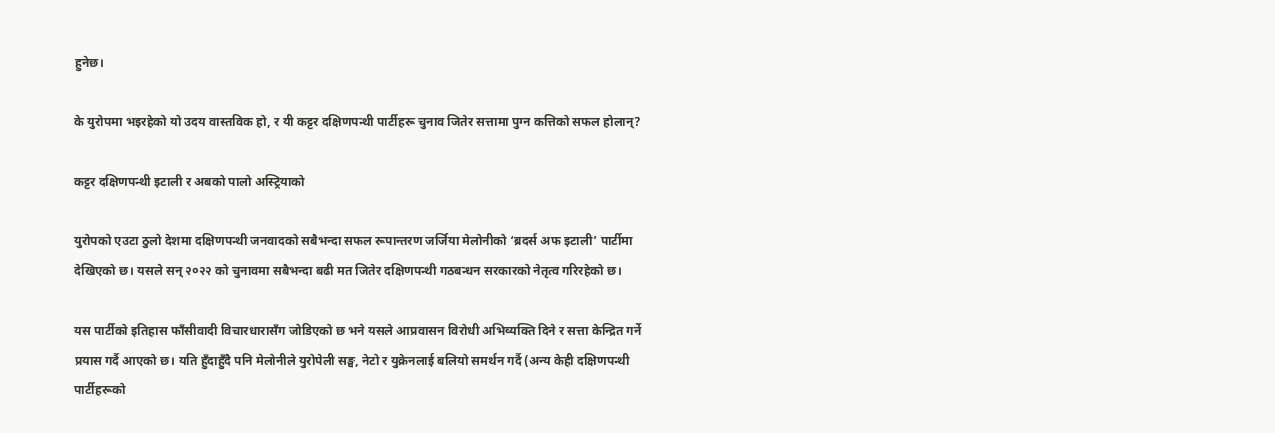हुनेछ।

के युरोपमा भइरहेको यो उदय वास्तविक हो, र यी कट्टर दक्षिणपन्थी पार्टीहरू चुनाव जितेर सत्तामा पुग्न कत्तिको सफल होलान्?

कट्टर दक्षिणपन्थी इटाली र अबको पालो अस्ट्रियाको

युरोपको एउटा ठुलो देशमा दक्षिणपन्थी जनवादको सबैभन्दा सफल रूपान्तरण जर्जिया मेलोनीको ‘ब्रदर्स अफ इटाली’ पार्टीमा देखिएको छ। यसले सन् २०२२ को चुनावमा सबैभन्दा बढी मत जितेर दक्षिणपन्थी गठबन्धन सरकारको नेतृत्व गरिरहेको छ।

यस पार्टीको इतिहास फाँसीवादी विचारधारासँग जोडिएको छ भने यसले आप्रवासन विरोधी अभिव्यक्ति दिने र सत्ता केन्द्रित गर्ने प्रयास गर्दै आएको छ। यति हुँदाहुँदै पनि मेलोनीले युरोपेली सङ्घ, नेटो र युक्रेनलाई बलियो समर्थन गर्दै (अन्य केही दक्षिणपन्थी पार्टीहरूको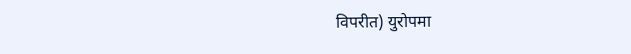विपरीत) युरोपमा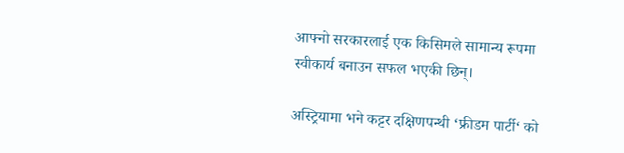आफ्नो सरकारलाई एक किसिमले सामान्य रूपमा स्वीकार्य बनाउन सफल भएकी छिन्।

अस्ट्रियामा भने कट्टर दक्षिणपन्थी ‘फ्रीडम पार्टी‘ को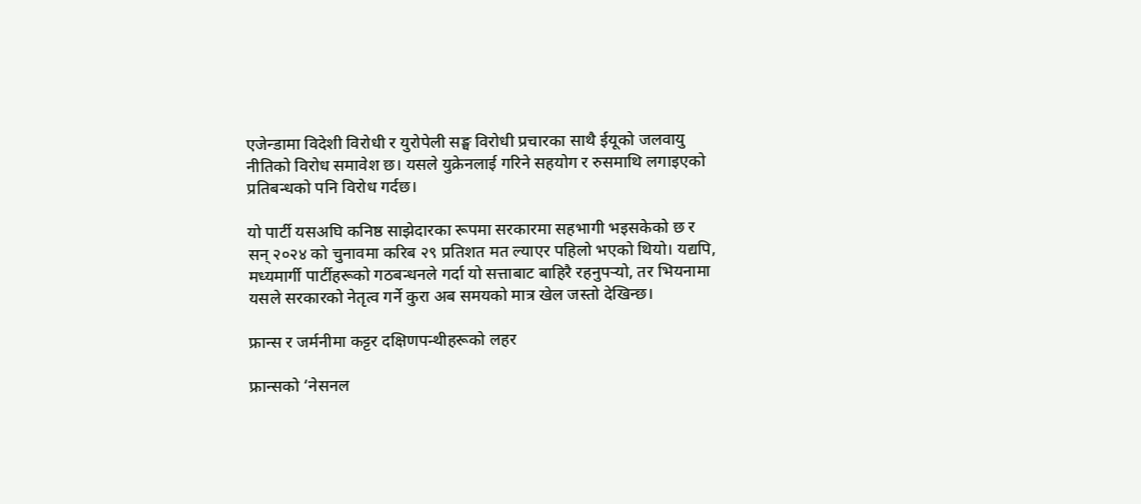एजेन्डामा विदेशी विरोधी र युरोपेली सङ्घ विरोधी प्रचारका साथै ईयूको जलवायु नीतिको विरोध समावेश छ। यसले युक्रेनलाई गरिने सहयोग र रुसमाथि लगाइएको प्रतिबन्धको पनि विरोध गर्दछ।

यो पार्टी यसअघि कनिष्ठ साझेदारका रूपमा सरकारमा सहभागी भइसकेको छ र सन् २०२४ को चुनावमा करिब २९ प्रतिशत मत ल्याएर पहिलो भएको थियो। यद्यपि, मध्यमार्गी पार्टीहरूको गठबन्धनले गर्दा यो सत्ताबाट बाहिरै रहनुपर्‍यो, तर भियनामा यसले सरकारको नेतृत्व गर्ने कुरा अब समयको मात्र खेल जस्तो देखिन्छ।

फ्रान्स र जर्मनीमा कट्टर दक्षिणपन्थीहरूको लहर

फ्रान्सको ‘नेसनल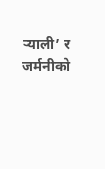र्‍याली’ र जर्मनीको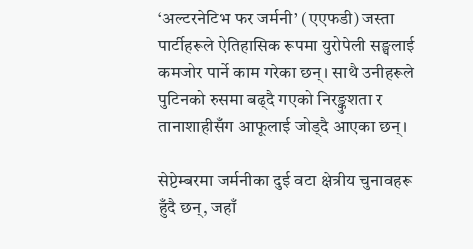‘अल्टरनेटिभ फर जर्मनी’ (एएफडी) जस्ता पार्टीहरूले ऐतिहासिक रूपमा युरोपेली सङ्घलाई कमजोर पार्ने काम गरेका छन्। साथै उनीहरूले पुटिनको रुसमा बढ्दै गएको निरङ्कुशता र तानाशाहीसँग आफूलाई जोड्दै आएका छन्।

सेप्टेम्बरमा जर्मनीका दुई वटा क्षेत्रीय चुनावहरू हुँदै छन्, जहाँ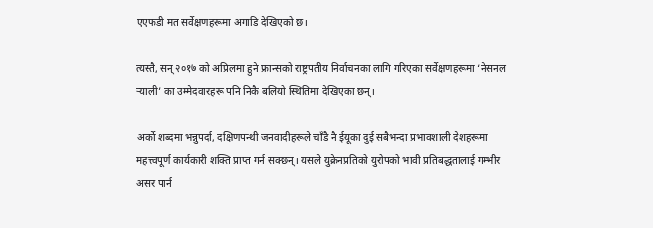एएफडी मत सर्वेक्षणहरूमा अगाडि देखिएको छ।

त्यस्तै, सन् २०१७ को अप्रिलमा हुने फ्रान्सको राष्ट्रपतीय निर्वाचनका लागि गरिएका सर्वेक्षणहरूमा ‘नेसनल र्‍याली’ का उम्मेदवारहरू पनि निकै बलियो स्थितिमा देखिएका छन्।

अर्को शब्दमा भन्नुपर्दा, दक्षिणपन्थी जनवादीहरूले चाँडै नै ईयूका दुई सबैभन्दा प्रभावशाली देशहरूमा महत्त्वपूर्ण कार्यकारी शक्ति प्राप्त गर्न सक्छन्। यसले युक्रेनप्रतिको युरोपको भावी प्रतिबद्धतालाई गम्भीर असर पार्न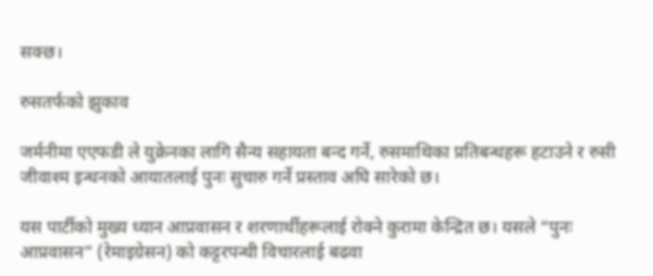सक्छ।

रुसतर्फको झुकाव

जर्मनीमा एएफडी ले युक्रेनका लागि सैन्य सहायता बन्द गर्ने, रुसमाथिका प्रतिबन्धहरू हटाउने र रुसी जीवाश्म इन्धनको आयातलाई पुनः सुचारु गर्ने प्रस्ताव अघि सारेको छ।

यस पार्टीको मुख्य ध्यान आप्रवासन र शरणार्थीहरूलाई रोक्ने कुरामा केन्द्रित छ। यसले “पुनः आप्रवासन” (रेमाइग्रेसन) को कट्टरपन्थी विचारलाई बढवा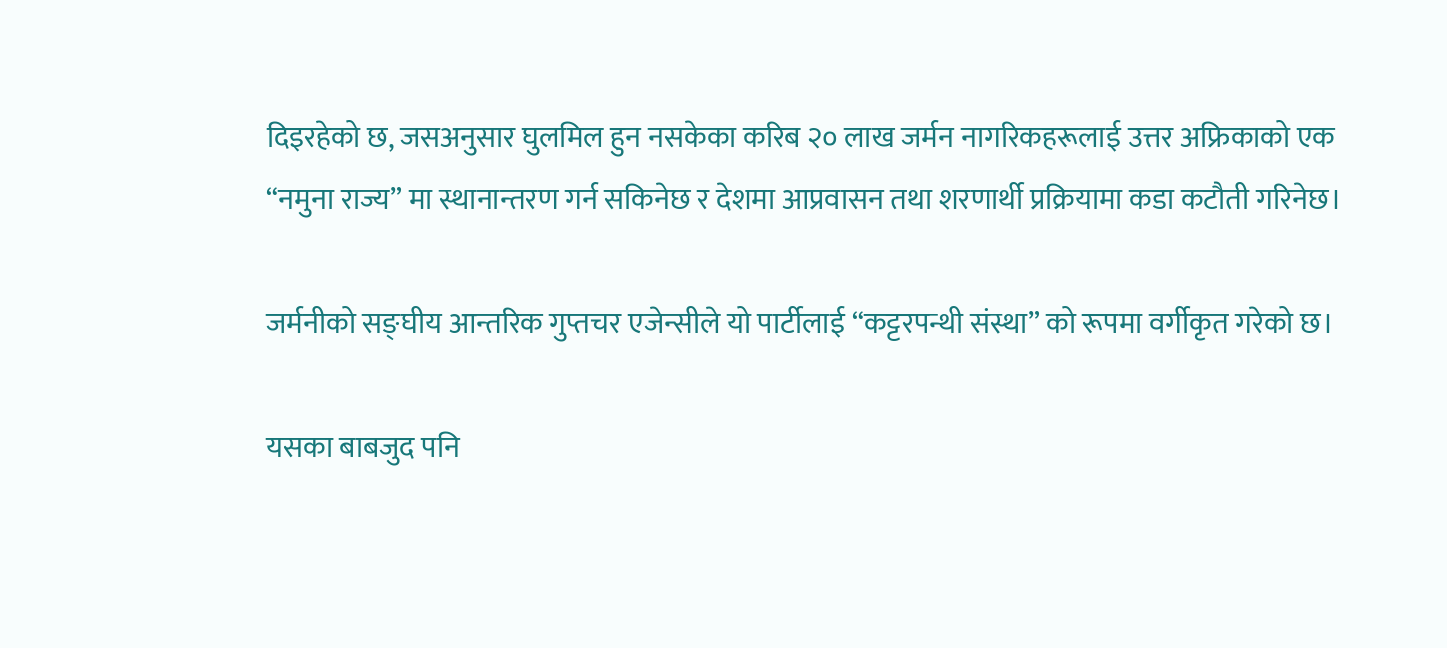दिइरहेको छ, जसअनुसार घुलमिल हुन नसकेका करिब २० लाख जर्मन नागरिकहरूलाई उत्तर अफ्रिकाको एक “नमुना राज्य” मा स्थानान्तरण गर्न सकिनेछ र देशमा आप्रवासन तथा शरणार्थी प्रक्रियामा कडा कटौती गरिनेछ।

जर्मनीको सङ्घीय आन्तरिक गुप्तचर एजेन्सीले यो पार्टीलाई “कट्टरपन्थी संस्था” को रूपमा वर्गीकृत गरेको छ।

यसका बाबजुद पनि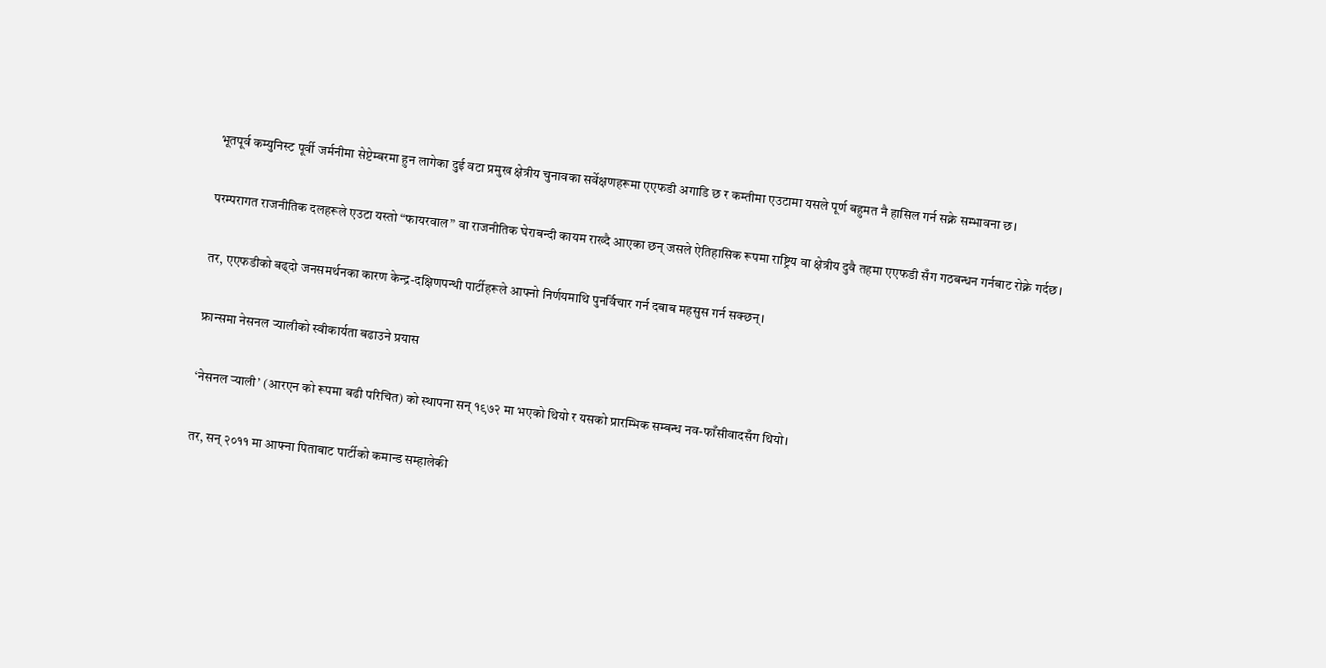भूतपूर्व कम्युनिस्ट पूर्वी जर्मनीमा सेप्टेम्बरमा हुन लागेका दुई वटा प्रमुख क्षेत्रीय चुनावका सर्वेक्षणहरूमा एएफडी अगाडि छ र कम्तीमा एउटामा यसले पूर्ण बहुमत नै हासिल गर्न सक्ने सम्भावना छ।

परम्परागत राजनीतिक दलहरूले एउटा यस्तो “फायरवाल” वा राजनीतिक घेराबन्दी कायम राख्दै आएका छन् जसले ऐतिहासिक रूपमा राष्ट्रिय वा क्षेत्रीय दुवै तहमा एएफडी सँग गठबन्धन गर्नबाट रोक्ने गर्दछ।

तर, एएफडीको बढ्दो जनसमर्थनका कारण केन्द्र-दक्षिणपन्थी पार्टीहरूले आफ्नो निर्णयमाथि पुनर्विचार गर्न दबाब महसुस गर्न सक्छन्।

फ्रान्समा नेसनल र्‍यालीको स्वीकार्यता बढाउने प्रयास

‘नेसनल र्‍याली’ (आरएन को रूपमा बढी परिचित) को स्थापना सन् १९७२ मा भएको थियो र यसको प्रारम्भिक सम्बन्ध नव-फाँसीवादसँग थियो।

तर, सन् २०११ मा आफ्ना पिताबाट पार्टीको कमान्ड सम्हालेकी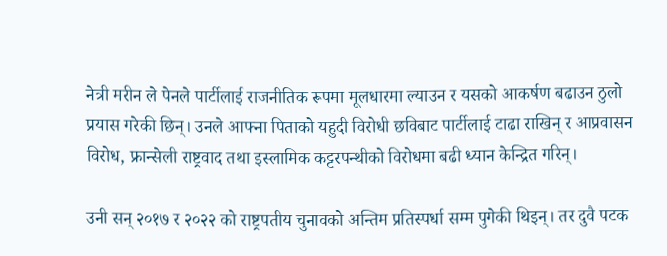नेत्री मरीन ले पेनले पार्टीलाई राजनीतिक रूपमा मूलधारमा ल्याउन र यसको आकर्षण बढाउन ठुलो प्रयास गरेकी छिन्। उनले आफ्ना पिताको यहुदी विरोधी छविबाट पार्टीलाई टाढा राखिन् र आप्रवासन विरोध, फ्रान्सेली राष्ट्रवाद तथा इस्लामिक कट्टरपन्थीको विरोधमा बढी ध्यान केन्द्रित गरिन्।

उनी सन् २०१७ र २०२२ को राष्ट्रपतीय चुनावको अन्तिम प्रतिस्पर्धा सम्म पुगेकी थिइन्। तर दुवै पटक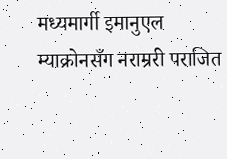मध्यमार्गी इमानुएल म्याक्रोनसँग नराम्ररी पराजित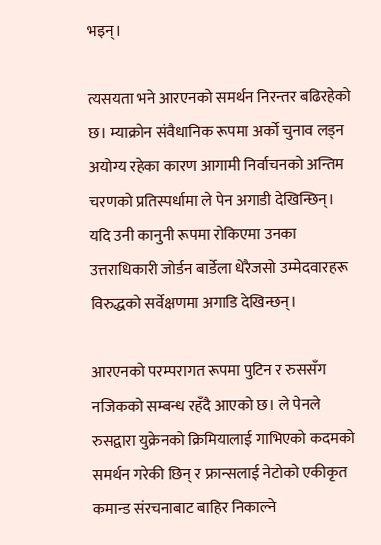भइन्।

त्यसयता भने आरएनको समर्थन निरन्तर बढिरहेको छ। म्याक्रोन संवैधानिक रूपमा अर्को चुनाव लड्न अयोग्य रहेका कारण आगामी निर्वाचनको अन्तिम चरणको प्रतिस्पर्धामा ले पेन अगाडी देखिन्छिन्। यदि उनी कानुनी रूपमा रोकिएमा उनका उत्तराधिकारी जोर्डन बार्डेला धेरैजसो उम्मेदवारहरू विरुद्धको सर्वेक्षणमा अगाडि देखिन्छन्।

आरएनको परम्परागत रूपमा पुटिन र रुससँग नजिकको सम्बन्ध रहँदै आएको छ। ले पेनले रुसद्वारा युक्रेनको क्रिमियालाई गाभिएको कदमको समर्थन गरेकी छिन् र फ्रान्सलाई नेटोको एकीकृत कमान्ड संरचनाबाट बाहिर निकाल्ने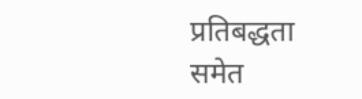प्रतिबद्धता समेत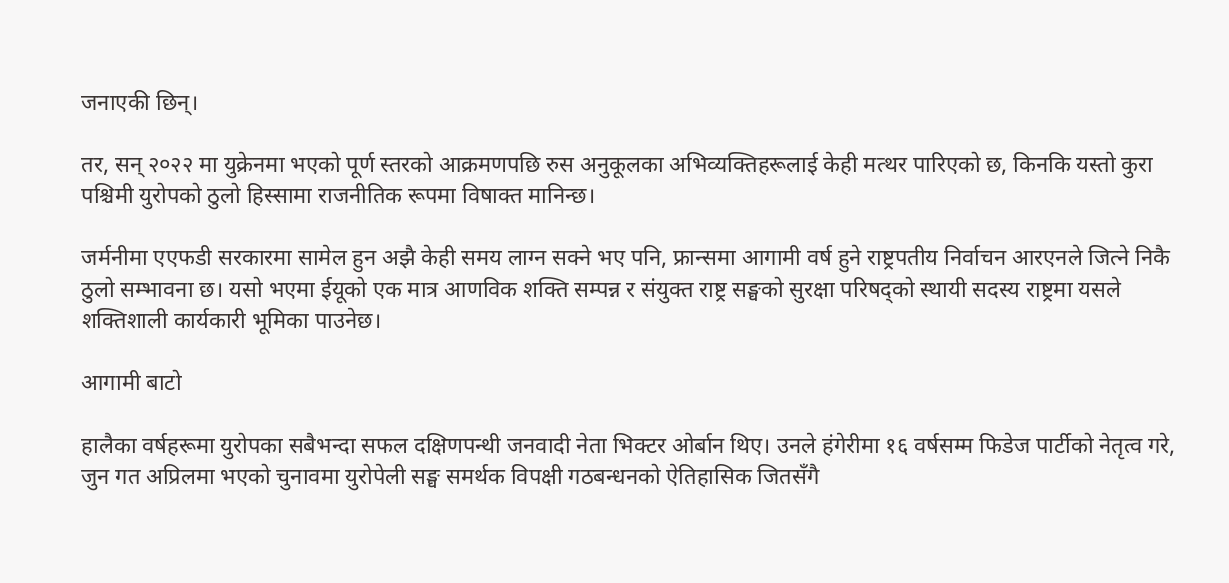जनाएकी छिन्।

तर, सन् २०२२ मा युक्रेनमा भएको पूर्ण स्तरको आक्रमणपछि रुस अनुकूलका अभिव्यक्तिहरूलाई केही मत्थर पारिएको छ, किनकि यस्तो कुरा पश्चिमी युरोपको ठुलो हिस्सामा राजनीतिक रूपमा विषाक्त मानिन्छ।

जर्मनीमा एएफडी सरकारमा सामेल हुन अझै केही समय लाग्न सक्ने भए पनि, फ्रान्समा आगामी वर्ष हुने राष्ट्रपतीय निर्वाचन आरएनले जित्ने निकै ठुलो सम्भावना छ। यसो भएमा ईयूको एक मात्र आणविक शक्ति सम्पन्न र संयुक्त राष्ट्र सङ्घको सुरक्षा परिषद्को स्थायी सदस्य राष्ट्रमा यसले शक्तिशाली कार्यकारी भूमिका पाउनेछ।

आगामी बाटो

हालैका वर्षहरूमा युरोपका सबैभन्दा सफल दक्षिणपन्थी जनवादी नेता भिक्टर ओर्बान थिए। उनले हंगेरीमा १६ वर्षसम्म फिडेज पार्टीको नेतृत्व गरे, जुन गत अप्रिलमा भएको चुनावमा युरोपेली सङ्घ समर्थक विपक्षी गठबन्धनको ऐतिहासिक जितसँगै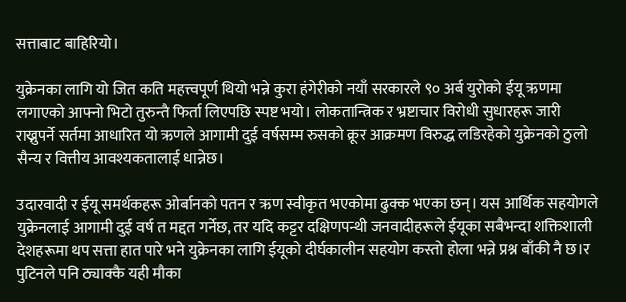सत्ताबाट बाहिरियो।

युक्रेनका लागि यो जित कति महत्त्वपूर्ण थियो भन्ने कुरा हंगेरीको नयाँ सरकारले ९० अर्ब युरोको ईयू ऋणमा लगाएको आफ्नो भिटो तुरुन्तै फिर्ता लिएपछि स्पष्ट भयो। लोकतान्त्रिक र भ्रष्टाचार विरोधी सुधारहरू जारी राख्नुपर्ने सर्तमा आधारित यो ऋणले आगामी दुई वर्षसम्म रुसको क्रूर आक्रमण विरुद्ध लडिरहेको युक्रेनको ठुलो सैन्य र वित्तीय आवश्यकतालाई धान्नेछ।

उदारवादी र ईयू समर्थकहरू ओर्बानको पतन र ऋण स्वीकृत भएकोमा ढुक्क भएका छन्। यस आर्थिक सहयोगले युक्रेनलाई आगामी दुई वर्ष त मद्दत गर्नेछ, तर यदि कट्टर दक्षिणपन्थी जनवादीहरूले ईयूका सबैभन्दा शक्तिशाली देशहरूमा थप सत्ता हात पारे भने युक्रेनका लागि ईयूको दीर्घकालीन सहयोग कस्तो होला भन्ने प्रश्न बाँकी नै छ।र पुटिनले पनि ठ्याक्कै यही मौका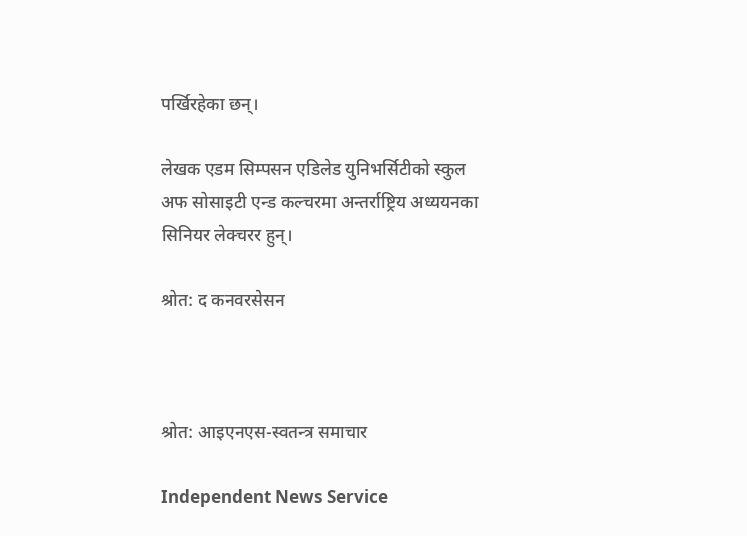पर्खिरहेका छन्।

लेखक एडम सिम्पसन एडिलेड युनिभर्सिटीको स्कुल अफ सोसाइटी एन्ड कल्चरमा अन्तर्राष्ट्रिय अध्ययनका सिनियर लेक्चरर हुन्।

श्रोत: द कनवरसेसन



श्रोत: आइएनएस-स्वतन्त्र समाचार

Independent News Service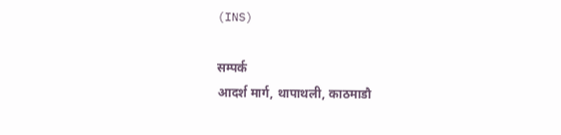(INS)

सम्पर्क
आदर्श मार्ग, थापाथली, काठमाडौ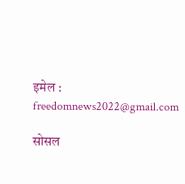इमेल : freedomnews2022@gmail.com

सोसल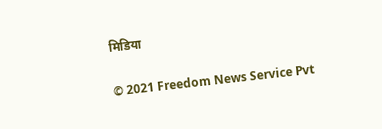मिडिया

© 2021 Freedom News Service Pvt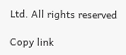Ltd. All rights reserved

Copy link